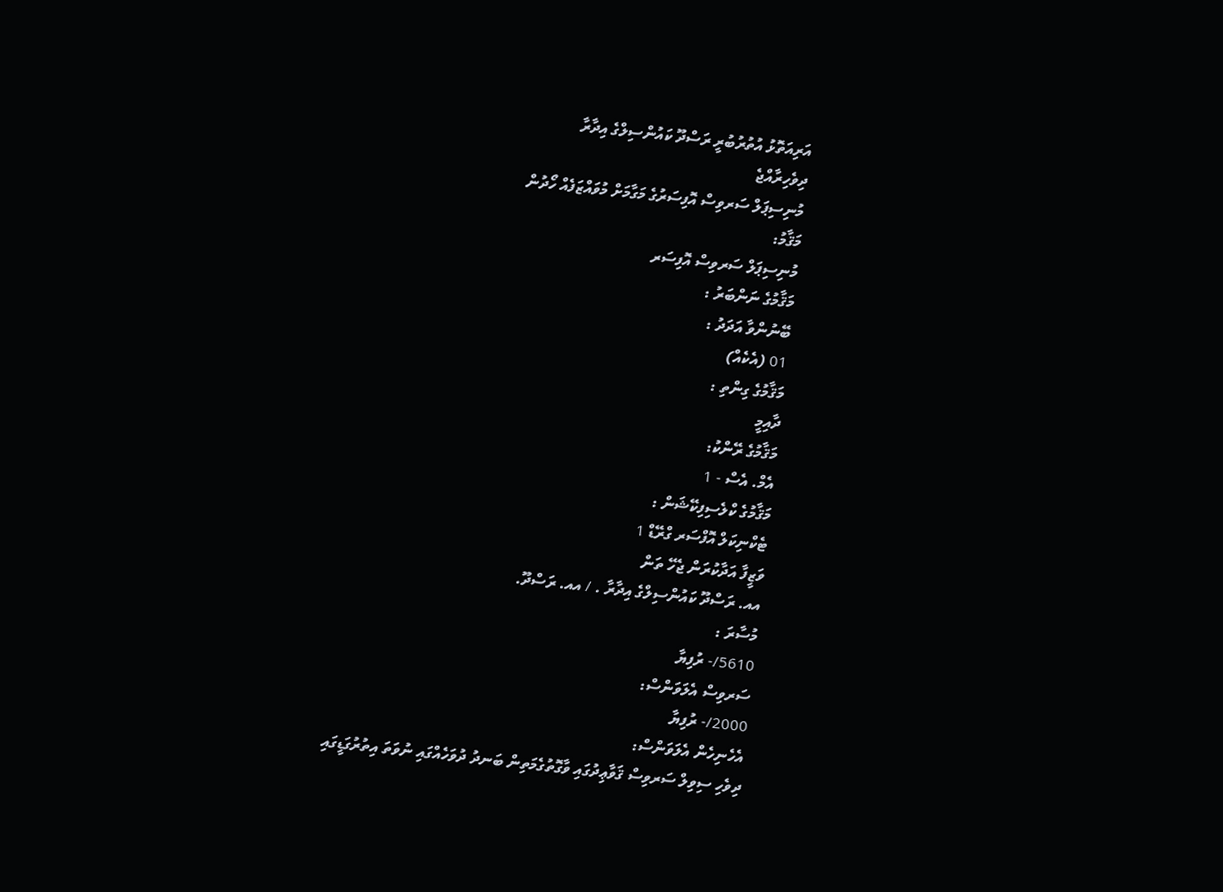އަރިއަތޮޅު އުތުރުބުރީ ރަސްދޫ ކައުންސިލްގެ އިދާރާ
ދިވެހިރާއްޖެ
މުނިސިޕަލް ސަރވިސް އޮފިސަރުގެ މަގާމަށް މުވައްޒަފެއް ހޯދުން
މަޤާމު:
މުނިސިޕަލް ސަރވިސް އޮފިސަރ
މަޤާމުގެ ނަންބަރު :
ބޭނުންވާ އަދަދު :
01 (އެކެއް)
މަޤާމުގެ ގިންތި :
ދާއިމީ
މަޤާމުގެ ރޭންކު:
އެމް. އެސް - 1
މަޤާމުގެ ކްލެސިފިކޭޝަން :
ޓެކްނިކަލް އޮފްސަރ ގްރޭޑް 1
ވަޒީފާ އަދާކުރަން ޖެހޭ ތަން
އއ. ރަސްދޫ ކައުންސިލްގެ އިދާރާ . / އއ. ރަސްދޫ.
މުސާރަ :
5610/- ރުފިޔާ
ސަރވިސް އެލަވަންސް:
2000/- ރުފިޔާ
އެހެނިހެން އެލަވަންސް:
ދިވެހި ސިވިލް ސަރވިސް ޤަވާޢިދުގައި ވާގޮތުގެމަތިން ބަނދު ދުވަހެއްގައި ނުވަތަ އިތުރުގަޑީގައި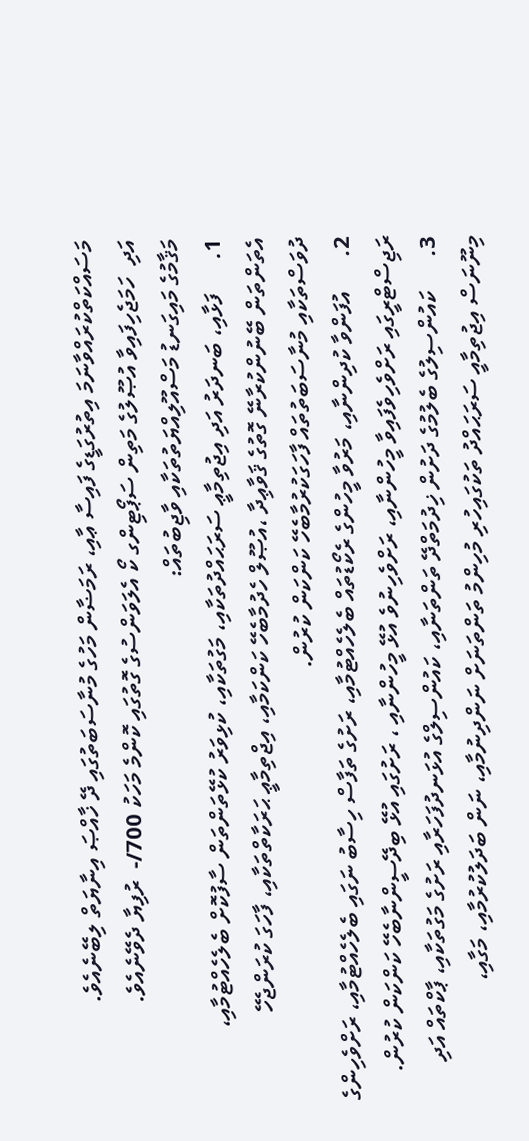މަސައްކަތްކުރައްވާނަމަ އިތުރުގަޑީގެ ފައިސާ ޢާއި، ރަމަޟާން މަހުގެ މުނާސަބަތުގައި ދޭ ޚާއްޞަ އިނާޔަތް ލިބޭނެއެވެ.
އަދި  ހަމަޖެހިފައިވާ އުޞޫލުގެ މަތިން ސަޕޯޓިންގ ކޯ އެލަވަންސުގެ ގޮތުގައި ކޮންމެ މަހަކު 700/-  ރުފިޔާ ދެވޭނެއެވެ.
މަޤާމުގެ މައިގަނޑު މަސްއޫލިއްޔަތުތަކާއި ވާޖިބުތައް:
1.      ފަޅާއި، ބަނދަރު އަދި އިޖުތިމާޢީ ސަރަޙައްދުތަކާއި، މަގުތަކާއި، ކުޅިވަރު ކުޅޭތަންތަން ސާފުކޮށް ބެލެހެއްޓުމާއި، އެތަންތަން ބޭނުންކުރާނޭ ގޮތުގެ ޤަވާޢިދާ ،އުޞޫލް ހެދުމާބެހޭ ކަންކަމާއި، އިޖްތިމާޢީ ޙަރަކާތްތަކާއި، ފާހަގަ ކުރަންޖެހޭ ދުވަސްތަކާއި މުނާސަބަތުތައް ފާހަގަކުރުމާބެހޭ ކަންކަން ކުރުން.
2.      އުފަންވާ ކުދިންނާއި، މަރުވާ މީހުންގެ ރެކޯޑުތައް ބެލެހެއްޓުމާއި، ރަށުގެ ތަފާސް ހިސާބު ނަގައި ބެލެހެއްޓުމާއި، ރަށްވެހިންގެ ރަޖިސްޓްރީގައި ރަށްވެހިވެފައިވާ މީހުންނާއި، ރަށްވެހިނުވެ އުޅޭ މީހުންނާއި ، ރަށުގައި އުޅޭ ބިދޭސީންނާބެހޭ ކަންކަން ކުރުން.
3.      ކައުންސިލުގެ ބެލުމުގެ ދަށުން ޚިދުމަތްދޭ ތަންތަނާއި، ކައުންސިލްގެ އުޅަނދުފަހަރާއި ރަށުގެ މަގުތަކާއި، ޕާކްތައް އަދި މިނޫނަސް އިޖުތިމާއީ ސަރަޙައްދު ތަކުގައިހުރި މުހިންމު ތަންތަނަށް ނަންދިނުމާއި، ނަން ބަދަލުކުރުމާއި، މަގާއި،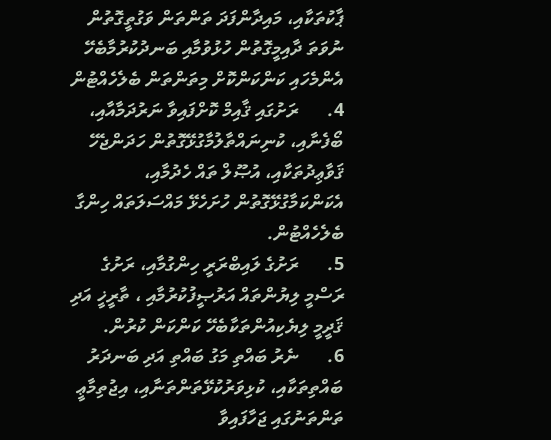ޕާކުތަކާއި، މައިދާންފަދަ ތަންތަން ވަގުތީގޮތުން ނުވަތަ ދާއިމީގޮތުން ހުޅުވުމާއި ބަނދުކުރުމާބެހޭ އެންމެހައި ކަންކަންކޮށް މިތަންތަން ބެލެހެއްޓުން
4.      ރަށުގައި ޤާއިމް ކޮށްފައިވާ ނަރުދަމާއާއި، ބޯފެނާއި، ކުނިނައްތާލުމާގުޅޭގޮތުން ހަދަންޖެހޭ ޤަވާޢިދުތަކާއި، އުޞޫލް ތައް ހެދުމާއި، އެކަންކަމާގުޅޭގޮތުން ހުށަހެޅޭ މައްސަލަތައް ހިންގާ ބެލެހެއްޓުން.
5.      ރަށުގެ ލައިބްރަރީ ހިންގުމާއި، ރަށުގެ ރަސްމީ ލިޔުންތައް އަރުޞީފުކުރުމާއި ، ތާރީޚީ އަދި ޤަދީމީ ލިޔެކިއުންތަކާބެހޭ ކަންކަން ކުރުން.
6.      ނެރު ބައްތި މަގު ބައްތި އަދި ބަނދަރު ބައްތިތަކާއި، ކުޅިވަރުކުޅޭތަންތަނާއި، އިޖުތިމާޢީ ތަންތަނުގައި ޖަހާފައިވާ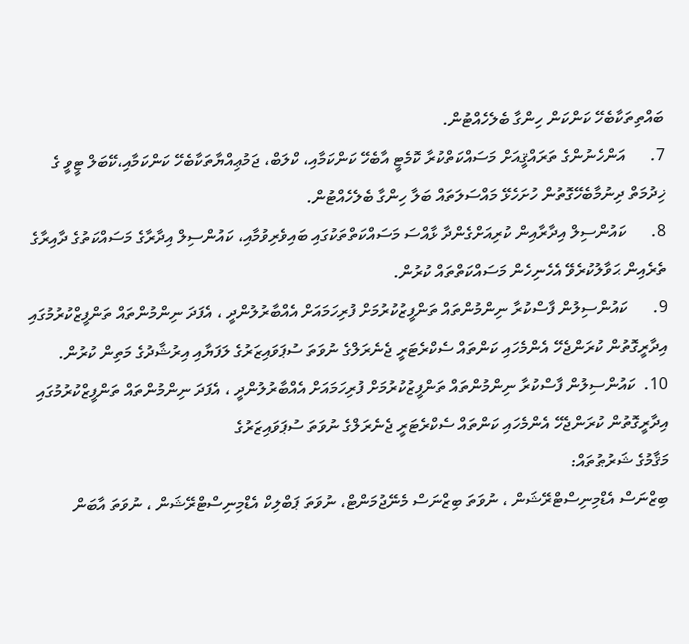ބައްތިތަކާބެހޭ ކަންކަން ހިންގާ ބެލެހެއްޓުން.
7.      އަންހެނުންގެ ތަރައްޤީއަށް މަސައްކަތްކުރާ ކޮމެޓީ އާބެހޭ ކަންކަމާއި، ކްލަބް، ޖަމުޢިއްޔާތަކާބެހޭ ކަންކަމާއި،ކޭބަލް ޓީވީ ގެ ޚިދުމަތް ދިނުމާބެހޭގޮތުން ހުށަހެޅޭ މައްސަލަތައް ބަލާ ހިންގާ ބެލެހެއްޓުން.
8.      ކައުންސިލް އިދާރާއިން ކުރިއަށްގެންދާ ޅާއްސަ މަސައްކަތްތަކުގައި ބައިވެރިވުމާއި، ކައުންސިލް އިދާރާގެ މަސައްކަތުގެ ދާއިރާގެ ތެރެއިން ޙަވާލުކުރެވޭ އެހެނިހެން މަސައްކަތްތައް ކުރުން.
9.      ކައުންސިލުން ފާސްކުރާ ނިންމުންތައް ތަންފީޒުކުރުމަށް ފުރިހަމައަށް އެއްބާރުލުންދީ ، އެފަދަ ނިންމުންތައް ތަންފީޒްކުރުމުގައި އިދާރީގޮތުން ކުރަންޖެހޭ އެންމެހައި ކަންތައް ސެކްރެޓަރީ ޖެނެރަލްގެ ނުވަތަ ސުޕަވައިޒަރުގެ ލަފަޔާއި އިރުޝާދުގެ މަތިން ކުރުން.
10.  ކައުންސިލުން ފާސްކުރާ ނިންމުންތައް ތަންފީޒުކުރުމަށް ފުރިހަމައަށް އެއްބާރުލުންދީ ، އެފަދަ ނިންމުންތައް ތަންފީޒްކުރުމުގައި އިދާރީގޮތުން ކުރަންޖެހޭ އެންމެހައި ކަންތައް ސެކްރެޓަރީ ޖެނެރަލްގެ ނުވަތަ ސުޕަވައިޒަރުގެ
މަޤާމުގެ ޝަރުޠުތައް:
ބިޒްނަސް އެޑްމިނިސްޓްރޭޝަން ، ނުވަތަ ބިޒްނަސް މެނޭޖުމަންޓް، ނުވަތަ ޕަބްލިކް އެޑްމިނިސްޓްރޭޝަން ، ނުވަތަ އާބަން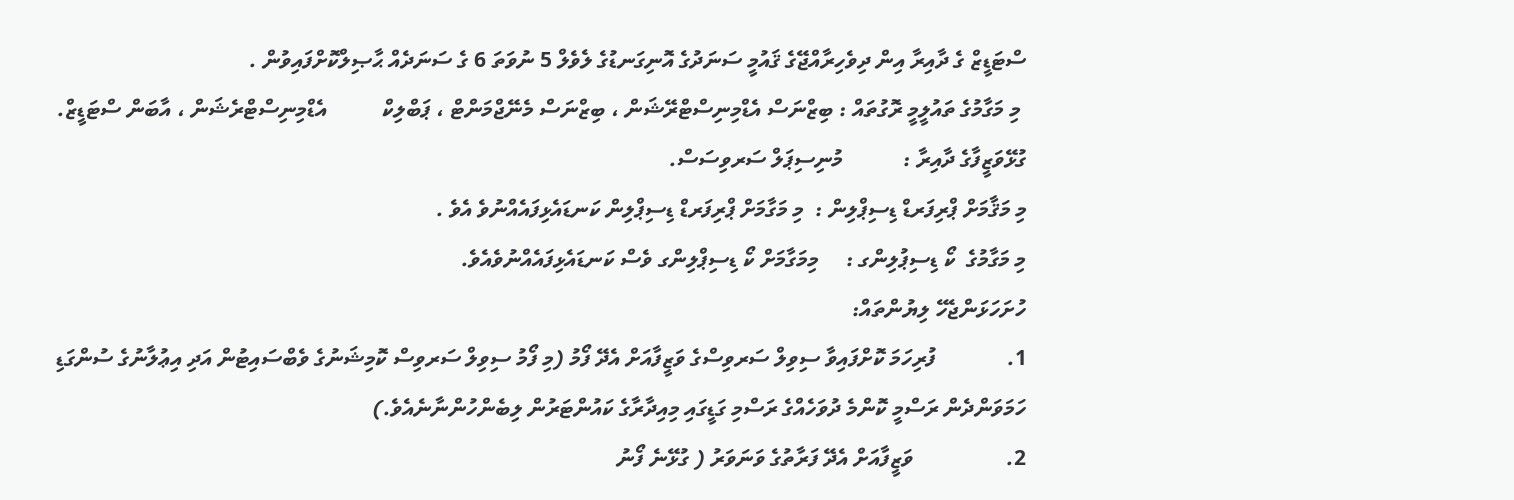ސްޓަޑީޒް ގެ ދާއިރާ އިން ދިވެހިރާއްޖޭގެ ޤައުމީ ސަނަދުގެ އޮނިގަނޑުގެ ލެވެލް 5 ނުވަތަ 6 ގެ ސަނަދެއް ޙާޞިލްކޮށްފައިވުން .
 މި މަގާމުގެ ތައުލީމީ ރޮގުތައް : ބިޒްނަސް އެޑްމިނިސްޓްރޭޝަން ، ބިޒްނަސް މެނޭޖްމަންޓް ، ޕަބްލިކް          އެޑްމިނިސްޓްރެޝަން ، އާބަން ސްޓަޑީޒް.
ގުޅޭވަޒީފާގެ ދާއިރާ :           މުނިސިޕަލް ސަރވިސަސް.
މި މަޤާމަށް ޕްރިފަރޑް ޑިސިޕްލިން :  މި މަގާމަށް ޕްރިފަރޑް ޑިސިޕްލިން ކަނޑައެޅިފައެއްނުވެ އެވެ .
މި މަގާމުގެ  ކޯ ޑިސިޕުލިންގ :     މިމަގާމަށް ކޯ ޑިސިޕްލިންގ ވެސް ކަނޑައެޅިފައެއްނުވެއެވެ.
ހުށަހަޅަންޖެހޭ ލިޔުންތައް:
1.             ފުރިހަމަ ކޮށްފައިވާ ސިވިލް ސަރވިސްގެ ވަޒީފާއަށް އެދޭ ފޯމު (މި ފޯމު ސިވިލް ސަރވިސް ކޮމިޝަނުގެ ވެބްސައިޓުން އަދި އިޢުލާނުގެ ސުންގަޑި ހަމަވަންދެން ރަސްމީ ކޮންމެ ދުވަހެއްގެ ރަސްމި ގަޑީގައި މިއިދާރާގެ ކައުންޓަރުން ލިބެންހުންނާނެއެވެ.)
2.                 ވަޒީފާއަށް އެދޭ ފަރާތުގެ ވަނަވަރު ( ގުޅޭނެ ފޯނު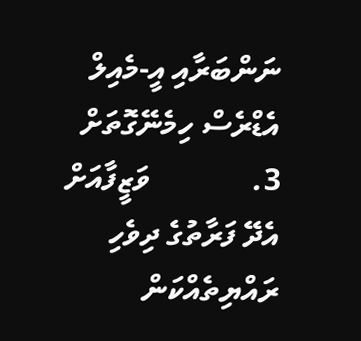ނަންބަރާއި އީ-މެއިލް އެޑްރެސް ހިމެނޭގޮތަށް
3.             ވަޒީފާއަށް އެދޭ ފަރާތުގެ ދިވެހި ރައްޔިތެއްކަން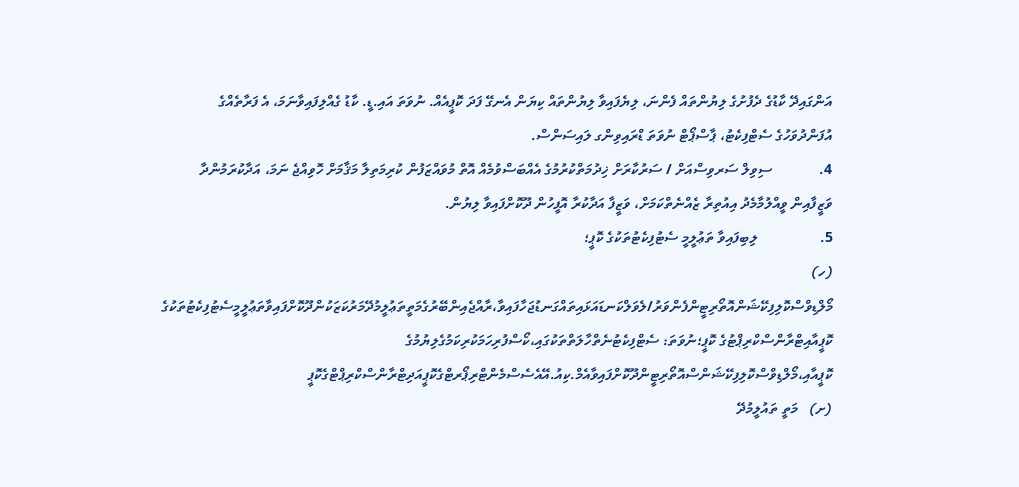އަންގައިދޭ ކާޑުގެ ދެފުށުގެ ލިޔުންތައް ފެންނަ، ލިޔެފައިވާ ލިޔުންތައް ކިޔަން އެނގޭ ފަދަ ކޮޕީއެއް. ނުވަތަ އައި.ޑީ. ކާޑު ގެއްލިފައިވާނަމަ، އެ ފަރާތެއްގެ އުފަންދުވަހުގެ ސެޓްފިކެޓު، ޕާސްޕޯޓް ނުވަތަ ޑްރައިވިންގ ލައިސަންސް.
4.             ސިވިލް ސަރވިސްއަށް / ސަރުކާރަށް ޚިދުމަތްކުރުމުގެ އެއްބަސްވުމެއް އޮތް މުވައްޒަފުން ކުރިމަތިލާ މަޤާމަށް ހޮވިއްޖެ ނަމަ، އަދާކުރަމުންދާ ވަޒީފާއިން ވީއްލުމާމެދު އިއުތިރާ ޒެއްނެތްކަމަށް، ވަޒީފާ އަދާކުރާ އޮފީހުން ދޫކޮށްފައިވާ ލިޔުން.
5.                 ލިބިފައިވާ ތަޢުލީމީ ސެޓުފިކެޓުތަކުގެ ކޮޕީ؛
(ހ)   މޯލްޑިވްސްކޮލިފިކޭޝަންއޮތޯރިޓީންފެންވަރު/ލެވަލްކަނޑައަޅައިތައްގަނޑުޖަހާފައިވާ،ރާއްޖެއިންބޭރުގެމަތީތަޢުލީމުދޭމަރުކަޒަކުންދޫކޮށްފައިވާތަޢުލީމީސެޓުފިކެޓުތަކުގެ ކޮޕީއާއިޓްރާންސްކްރިޕްޓުގެ ކޮޕީ؛ނުވަތަ: ސެޓްފިކެޓުނެތްހާލަތްތަކުގައި،ކޯސްފުރިހަމަކުރިކަމުގެލިޔުމުގެ ކޮޕީއާއި،މޯލްޑިވްސްކޮލިފިކޭޝަންސްއޮތޯރިޓީންދޫކޮށްފައިވާއެމް.ކިއު.އޭއެސެސްމެންޓްރިޕޯރޓްގެކޮޕީއަދިޓްރާންސްކްރިޕްޓްގެކޮޕީ
(ށ)   މަތީ ތައުލީމުދޭ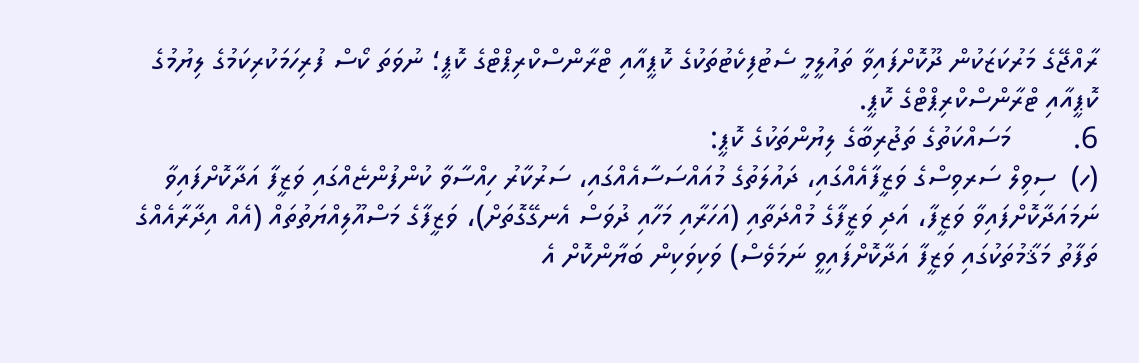ރާއްޖޭގެ މަރުކަޒަކުން ދޫކޮށްފައިވާ ތައުލީމީ ސެޓުފިކެޓުތަކުގެ ކޮޕީއާއި ޓްރާންސްކްރިޕްޓްގެ ކޮޕީ؛ ނުވަތަ ކޯސް ފުރިހަމަކުރިކަމުގެ ލިޔުމުގެ ކޮޕީއާއި ޓްރާންސްކްރިޕްޓްގެ ކޮޕީ.
6.        މަސައްކަތުގެ ތަޖުރިބާގެ ލިޔުންތަކުގެ ކޮޕީ:
(ހ)  ސިވިލް ސަރވިސްގެ ވަޒީފާއެއްގައި، ދައުލަތުގެ މުއައްސަސާއެއްގައި، ސަރުކާރު ހިއްސާވާ ކުންފުންޏެއްގައި ވަޒީފާ އަދާކޮށްފައިވާ ނަމައަދާކޮށްފައިވާ ވަޒީފާ، އަދި ވަޒީފާގެ މުއްދަތާއި (އަހަރާއި މަހާއި ދުވަސް އެނގޭގޮތަށް)، ވަޒީފާގެ މަސްއޫލިއްޔަތުތައް (އެއް އިދާރާއެއްގެ ތަފާތު މަޤާމުތަކުގައި ވަޒީފާ އަދާކޮށްފައިވީ ނަމަވެސް) ވަކިވަކިން ބަޔާންކޮށް އެ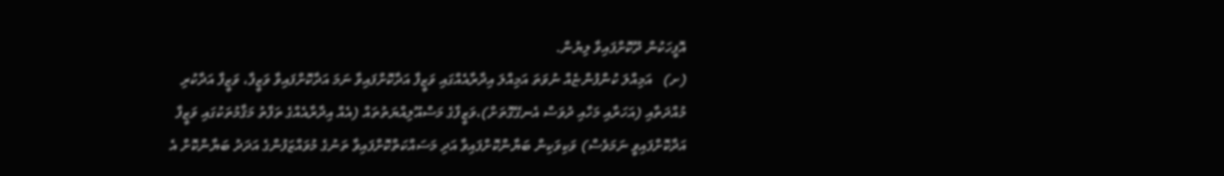އޮފީހަކުން ދޫކޮށްފައިވާ ލިޔުން.
(ށ)   އަމިއްލަ ކުންފުންޏެއް ނުވަތަ އަމިއްލަ އިދާރާއެއްގައި ވަޒީފާ އަދާކޮށްފައިވާ ނަމަ އަދާކޮށްފައިވާ ވަޒީފާ، ވަޒީފާ އަދާކުރި މުއްދަތާއި (އަހަރާއި މަހާއި ދުވަސް އެނގޭގޮތަށް)،ވަޒީފާގެ މަސްއޫލިއްޔަތުތައް (އެއް އިދާރާއެއްގެ ތަފާތު މަޤާމުތަކުގައި ވަޒީފާ އަދާކޮށްފައިވީ ނަމަވެސް) ވަކިވަކިން ބަޔާންކޮށްފައިވާ އަދި މަސައްކަތްކޮށްފައިވާ ތަނުގެ މުވައްޒަފުންގެ އަދަދު ބަޔާންކޮށް އެ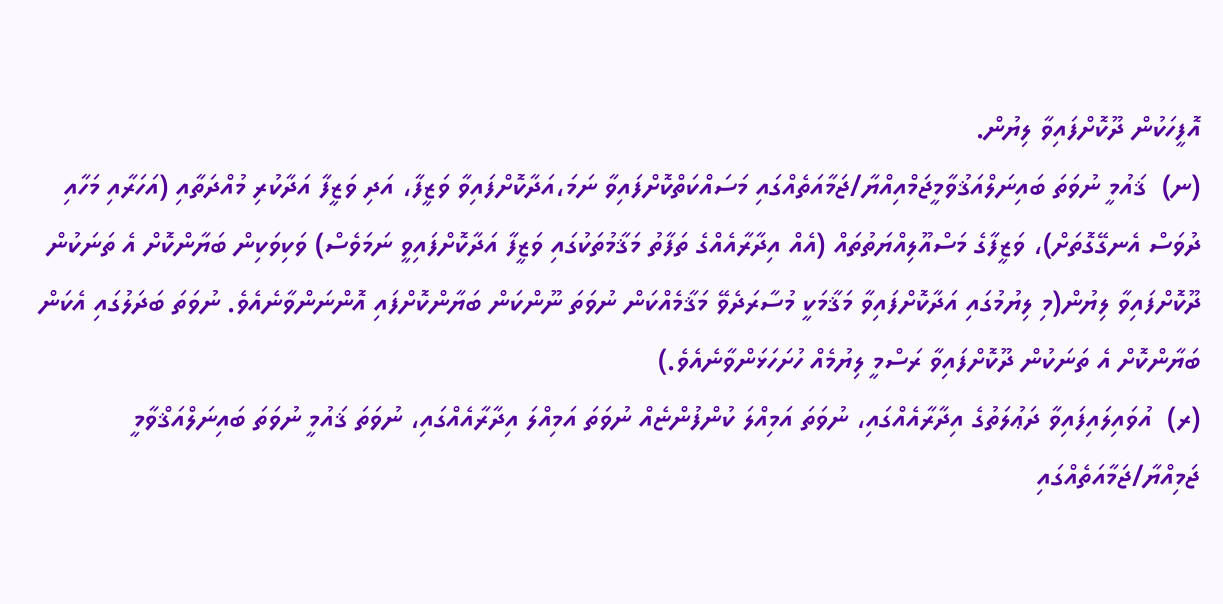އޮފީހަކުން ދޫކޮށްފައިވާ ލިޔުން.
(ނ)  ޤައުމީ ނުވަތަ ބައިނަލްއަޤުވާމީޖަމްއިއްޔާ/ޖަމާއަތެއްގައި މަސައްކަތްކޮށްފައިވާ ނަމަ،އަދާކޮށްފައިވާ ވަޒީފާ، އަދި ވަޒީފާ އަދާކުރި މުއްދަތާއި (އަހަރާއި މަހާއި ދުވަސް އެނގޭގޮތަށް)، ވަޒީފާގެ މަސްއޫލިއްޔަތުތައް (އެއް އިދާރާއެއްގެ ތަފާތު މަޤާމުތަކުގައި ވަޒީފާ އަދާކޮށްފައިވީ ނަމަވެސް) ވަކިވަކިން ބަޔާންކޮށް އެ ތަނަކުން ދޫކޮށްފައިވާ ލިޔުން(މި ލިޔުމުގައި އަދާކޮށްފައިވާ މަޤާމަކީ މުސާރަދެވޭ މަޤާމެއްކަން ނުވަތަ ނޫންކަން ބަޔާންކޮށްފައި އޮންނަންވާނެއެވެ. ނުވަތަ ބަދަލުގައި އެކަން ބަޔާންކޮށް އެ ތަނަކުން ދޫކޮށްފައިވާ ރަސްމީ ލިޔުމެއް ހުށަހަޅަންވާނެއެވެ.)
(ރ)  އުވައިލައިފައިވާ ދަޢުލަތުގެ އިދާރާއެއްގައި، ނުވަތަ އަމިއްލަ ކުންފުންޏެއް ނުވަތަ އަމިއްލަ އިދާރާއެއްގައި، ނުވަތަ ޤައުމީ ނުވަތަ ބައިނަލްއަޤްވާމީ ޖަމިއްޔާ/ޖަމާއަތެއްގައި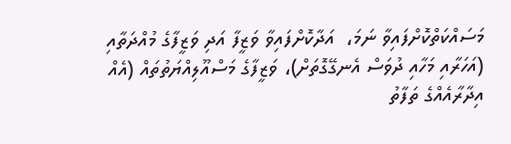މަސައްކަތްކޮށްފައިވާ ނަމަ،  އަދާކޮށްފައިވާ ވަޒީފާ އަދި ވަޒީފާގެ މުއްދަތާއި (އަހަރާއި މަހާއި ދުވަސް އެނގޭގޮތަށް)، ވަޒީފާގެ މަސްއޫލިއްޔަތުތައް (އެއް އިދާރާއެއްގެ ތަފާތު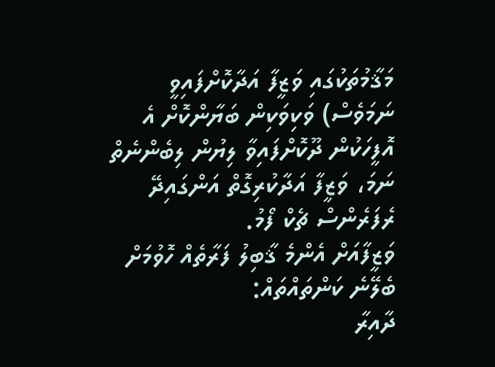މަޤާމުތަކުގައި ވަޒީފާ އަދާކޮށްފައިވީ ނަމަވެސް) ވަކިވަކިން ބަޔާންކޮށް އެ އޮފީހަކުން ދޫކޮށްފައިވާ ލިޔުން ލިބެންނެތް ނަމަ، ވަޒީފާ އަދާކުރިގޮތް އަންގައިދޭ ރެފަރެންސް ޗެކް ފޯމު.
ވަޒީފާއަށް އެންމެ ޤާބިލު ފަރާތެއް ހޮވުމަށް ބެލޭނެ ކަންތައްތައް:
ދާއިރާ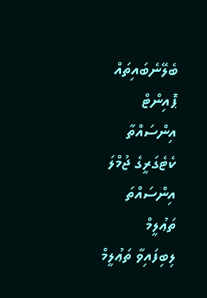ބެލޭނެބައިތައް
ޕޮއިންޓް
އިންސައްތާ
ކެޓެގަރީގެ ޖުމްލަ
އިންސައްތަ
ތަޢުލީމް
ލިބިފައިވާ ތަޢުލީމް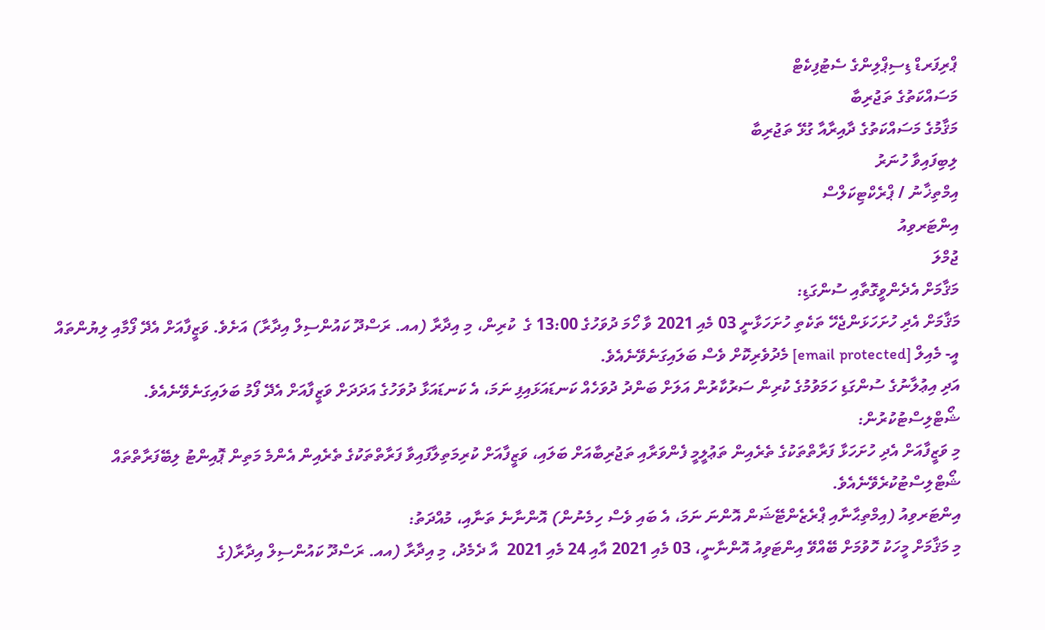ޕްރިފަރޑް ޑިސިޕްލިންގެ ސެޓުފިކެޓް
މަސައްކަތުގެ ތަޖުރިބާ
މަޤާމުގެ މަސައްކަތުގެ ދާއިރާއާ ގުޅޭ ތަޖުރިބާ
ލިބިފައިވާ ހުނަރު
އިމްތިޚާނު / ޕްރެކްޓިކަލްސް
އިންޓަރވިއު
ޖުމްލަ
މަޤާމަށް އެދެންވީގޮތާއި ސުންގަޑި:
މަޤާމަށް އެދި ހުށަހަޅަންޖެހޭ ތަކެތި ހުށަހަޅާނީ 03 މެއި 2021 ވާ ހޯމަ ދުވަހުގެ 13:00 ގެ  ކުރިން، މި އިދާރާ (އއ. ރަސްދޫ ކައުންސިލް އިދާރާ) އަށެވެ. ވަޒީފާއަށް އެދޭ ފޯމާއި ލިޔުންތައް އީ- މެއިލް [email protected] މެދުވެރިކޮށް ވެސް ބަލައިގަނެވޭނެއެވެ.
އަދި އިޢުލާނުގެ ސުންގަޑި ހަމަވުމުގެ ކުރިން ސަރުކާރުން އަލަށް ބަންދު ދުވަހެއް ކަނޑައަޅައިފި ނަމަ، އެ ކަނޑައަޅާ ދުވަހުގެ އަދަދަށް ވަޒީފާއަށް އެދޭ ފޯމު ބަލައިގަނެވޭނެއެވެ.
ޝޯޓްލިސްޓުކުރުން:
މި ވަޒީފާއަށް އެދި ހުށަހަޅާ ފަރާތްތަކުގެ ތެރެއިން ތަޢުލީމީ ފެންވަރާއި ތަޖުރިބާއަށް ބަލައި، ވަޒީފާއަށް ކުރިމަތިލާފައިވާ ފަރާތްތަކުގެ ތެރެއިން އެންމެ މަތިން ޕޮއިންޓު ލިބޭފަރާތްތައް ޝޯޓްލިސްޓުކުރެވޭނެއެވެ.
އިންޓަރވިއު (އިމްތިޙާނާއި ޕްރެޒެންޓޭޝަން އޮންނަ ނަމަ، އެ ބައި ވެސް ހިމެނުން) އޮންނާނެ ތަނާއި، މުއްދަތު:
މި މަޤާމަށް މީހަކު ހޮވުމަށް ބޭއްވޭ އިންޓަވިއު އޮންނާނީ، 03 މެއި 2021 އާއި 24 މެއި 2021  އާ ދެމެދު، މި އިދާރާ (އއ. ރަސްދޫ ކައުންސިލް އިދާރާ(ގެ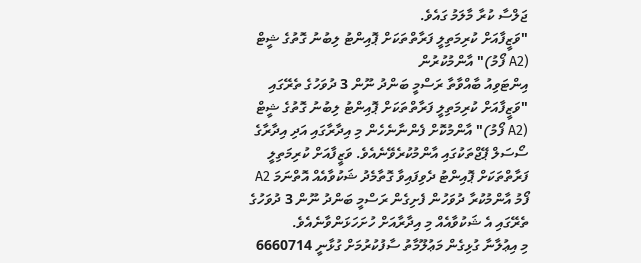ޖަލްސާ ކުރާ މާލަމު ގައެވެ.
"ވަޒީފާއަށް ކުރިމަތިލީ ފަރާތްތަކަށް ޕޮއިންޓު ލިބުނު ގޮތުގެ ޝީޓް (A2 ފޯމު)" އާންމުކުރުން
އިންޓަވިއު ބާއްވާތާ ރަސްމީ ބަންދު ނޫން 3 ދުވަހުގެ ތެރޭގައި "ވަޒީފާއަށް ކުރިމަތިލީ ފަރާތްތަކަށް ޕޮއިންޓު ލިބުނު ގޮތުގެ ޝީޓް (A2 ފޯމު)" އާންމުކޮށް ފެންނާނެހެން މި އިދާރާގައި އަދި އިދާރާގެ ސޯސަލް ޕޭޖްތަކުގައި އާންމުކުރެވޭނެއެވެ. ވަޒީފާއަށް ކުރިމަތިލީ ފަރާތްތަކަށް ޕޮއިންޓު ދެވިފައިވާ ގޮތާމެދު ޝަކުވާއެއް އޮތްނަމަ A2 ފޯމު އާންމުކުރާ ދުވަހުން ފެށިގެން ރަސްމީ ބަންދު ނޫން 3 ދުވަހުގެ ތެރޭގައި އެ ޝަކުވާއެއް މި އިދާރާއަށް ހުށަހަޅަންވާނެއެވެ.
މި އިޢުލާނާ ގުޅިގެން މަޢުލޫމާތު ސާފުކުރުމަށް ގުޅާނީ 6660714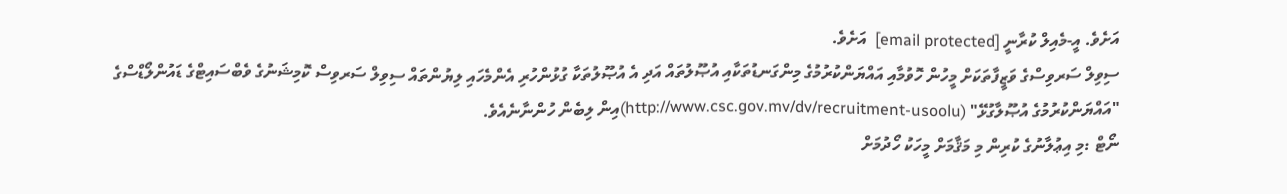އަށެވެ. އީ-މެއިލް ކުރާނީ [email protected]  އަށެވެ.
ސިވިލް ސަރވިސްގެ ވަޒީފާތަކަށް މީހުން ހޮވުމާއި އައްޔަންކުރުމުގެ މިންގަނޑުތަކާއި އުޞޫލުތައް އަދި އެ އުޞޫލުތަކާ ގުޅުންހުރި އެންމެހައި ލިޔުންތައް ސިވިލް ސަރވިސް ކޮމިޝަނުގެ ވެބްސައިޓްގެ ޑައުންލޯޑްސްގެ "އައްޔަންކުރުމުގެ އުޞޫލާގުޅޭ" (http://www.csc.gov.mv/dv/recruitment-usoolu)އިން ލިބެން ހުންނާނެއެވެ.
ނޯޓް :މި އިޢުލާނުގެ ކުރިން މި މަޤާމަށް މީހަކު ހޯދުމަށް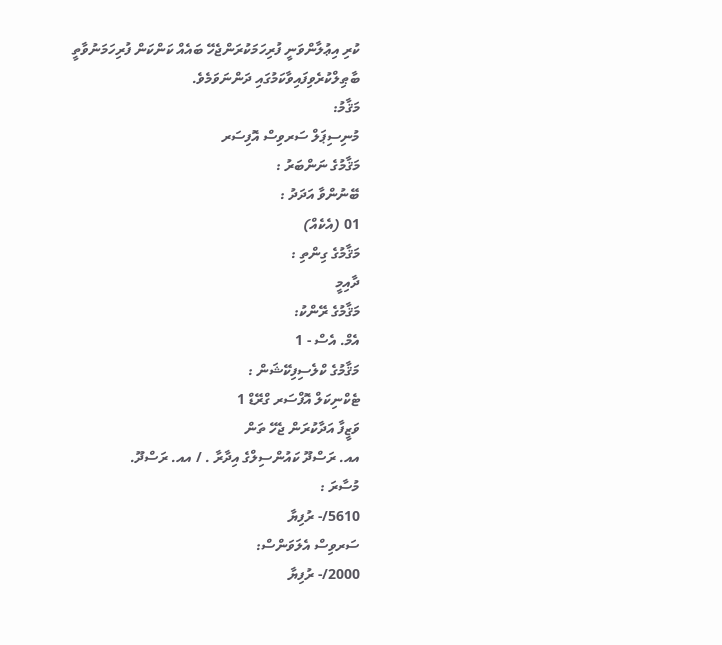ކުރި އިޢުލާންވަނީ ފުރިހަމަކުރަންޖެހޭ ބައެއް ކަންކަން ފުރިހަމަނުވާތީ ބާޠިލްކުރެވިފައިވާކަމުގައި ދަންނަވަމެވެ.
މަޤާމު:
މުނިސިޕަލް ސަރވިސް އޮފިސަރ
މަޤާމުގެ ނަންބަރު :
ބޭނުންވާ އަދަދު :
01 (އެކެއް)
މަޤާމުގެ ގިންތި :
ދާއިމީ
މަޤާމުގެ ރޭންކު:
އެމް. އެސް - 1
މަޤާމުގެ ކްލެސިފިކޭޝަން :
ޓެކްނިކަލް އޮފްސަރ ގްރޭޑް 1
ވަޒީފާ އަދާކުރަން ޖެހޭ ތަން
އއ. ރަސްދޫ ކައުންސިލްގެ އިދާރާ . / އއ. ރަސްދޫ.
މުސާރަ :
5610/- ރުފިޔާ
ސަރވިސް އެލަވަންސް:
2000/- ރުފިޔާ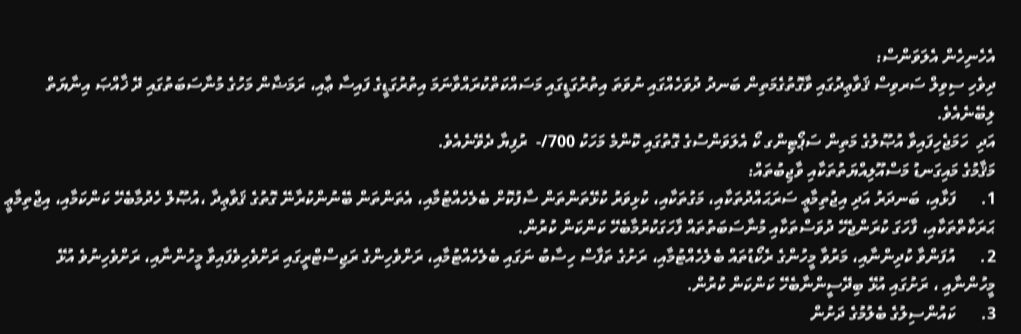އެހެނިހެން އެލަވަންސް:
ދިވެހި ސިވިލް ސަރވިސް ޤަވާޢިދުގައި ވާގޮތުގެމަތިން ބަނދު ދުވަހެއްގައި ނުވަތަ އިތުރުގަޑީގައި މަސައްކަތްކުރައްވާނަމަ އިތުރުގަޑީގެ ފައިސާ ޢާއި، ރަމަޟާން މަހުގެ މުނާސަބަތުގައި ދޭ ޚާއްޞަ އިނާޔަތް ލިބޭނެއެވެ.
އަދި  ހަމަޖެހިފައިވާ އުޞޫލުގެ މަތިން ސަޕޯޓިންގ ކޯ އެލަވަންސުގެ ގޮތުގައި ކޮންމެ މަހަކު 700/-  ރުފިޔާ ދެވޭނެއެވެ.
މަޤާމުގެ މައިގަނޑު މަސްއޫލިއްޔަތުތަކާއި ވާޖިބުތައް:
1.      ފަޅާއި، ބަނދަރު އަދި އިޖުތިމާޢީ ސަރަޙައްދުތަކާއި، މަގުތަކާއި، ކުޅިވަރު ކުޅޭތަންތަން ސާފުކޮށް ބެލެހެއްޓުމާއި، އެތަންތަން ބޭނުންކުރާނޭ ގޮތުގެ ޤަވާޢިދާ ،އުޞޫލް ހެދުމާބެހޭ ކަންކަމާއި، އިޖްތިމާޢީ ޙަރަކާތްތަކާއި، ފާހަގަ ކުރަންޖެހޭ ދުވަސްތަކާއި މުނާސަބަތުތައް ފާހަގަކުރުމާބެހޭ ކަންކަން ކުރުން.
2.      އުފަންވާ ކުދިންނާއި، މަރުވާ މީހުންގެ ރެކޯޑުތައް ބެލެހެއްޓުމާއި، ރަށުގެ ތަފާސް ހިސާބު ނަގައި ބެލެހެއްޓުމާއި، ރަށްވެހިންގެ ރަޖިސްޓްރީގައި ރަށްވެހިވެފައިވާ މީހުންނާއި، ރަށްވެހިނުވެ އުޅޭ މީހުންނާއި ، ރަށުގައި އުޅޭ ބިދޭސީންނާބެހޭ ކަންކަން ކުރުން.
3.      ކައުންސިލުގެ ބެލުމުގެ ދަށުން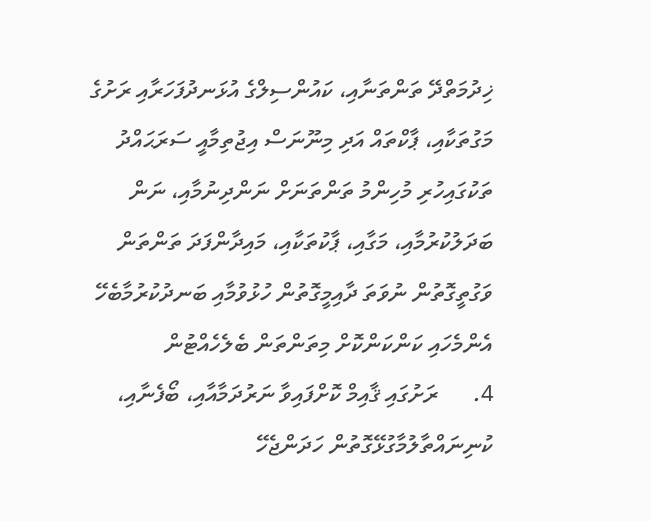ޚިދުމަތްދޭ ތަންތަނާއި، ކައުންސިލްގެ އުޅަނދުފަހަރާއި ރަށުގެ މަގުތަކާއި، ޕާކްތައް އަދި މިނޫނަސް އިޖުތިމާއީ ސަރަޙައްދު ތަކުގައިހުރި މުހިންމު ތަންތަނަށް ނަންދިނުމާއި، ނަން ބަދަލުކުރުމާއި، މަގާއި، ޕާކުތަކާއި، މައިދާންފަދަ ތަންތަން ވަގުތީގޮތުން ނުވަތަ ދާއިމީގޮތުން ހުޅުވުމާއި ބަނދުކުރުމާބެހޭ އެންމެހައި ކަންކަންކޮށް މިތަންތަން ބެލެހެއްޓުން
4.      ރަށުގައި ޤާއިމް ކޮށްފައިވާ ނަރުދަމާއާއި، ބޯފެނާއި، ކުނިނައްތާލުމާގުޅޭގޮތުން ހަދަންޖެހޭ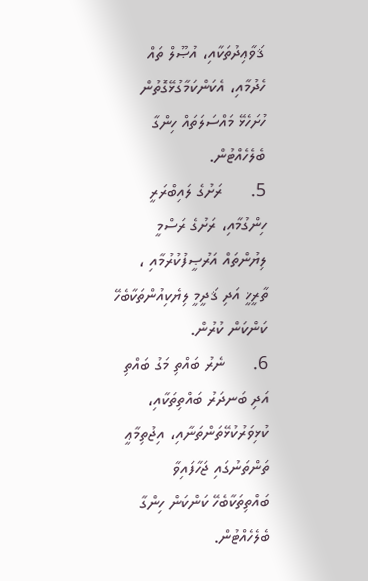ޤަވާޢިދުތަކާއި، އުޞޫލް ތައް ހެދުމާއި، އެކަންކަމާގުޅޭގޮތުން ހުށަހެޅޭ މައްސަލަތައް ހިންގާ ބެލެހެއްޓުން.
5.      ރަށުގެ ލައިބްރަރީ ހިންގުމާއި، ރަށުގެ ރަސްމީ ލިޔުންތައް އަރުޞީފުކުރުމާއި ، ތާރީޚީ އަދި ޤަދީމީ ލިޔެކިއުންތަކާބެހޭ ކަންކަން ކުރުން.
6.      ނެރު ބައްތި މަގު ބައްތި އަދި ބަނދަރު ބައްތިތަކާއި، ކުޅިވަރުކުޅޭތަންތަނާއި، އިޖުތިމާޢީ ތަންތަނުގައި ޖަހާފައިވާ ބައްތިތަކާބެހޭ ކަންކަން ހިންގާ ބެލެހެއްޓުން.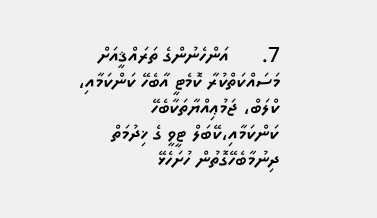7.      އަންހެނުންގެ ތަރައްޤީއަށް މަސައްކަތްކުރާ ކޮމެޓީ އާބެހޭ ކަންކަމާއި، ކްލަބް، ޖަމުޢިއްޔާތަކާބެހޭ ކަންކަމާއި،ކޭބަލް ޓީވީ ގެ ޚިދުމަތް ދިނުމާބެހޭގޮތުން ހުށަހެޅޭ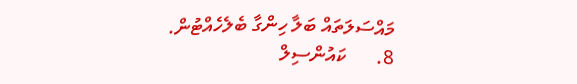މައްސަލަތައް ބަލާ ހިންގާ ބެލެހެއްޓުން.
8.      ކައުންސިލް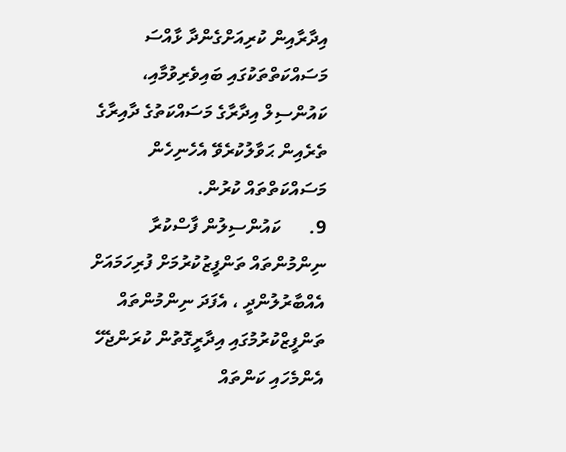އިދާރާއިން ކުރިއަށްގެންދާ ޅާއްސަ މަސައްކަތްތަކުގައި ބައިވެރިވުމާއި، ކައުންސިލް އިދާރާގެ މަސައްކަތުގެ ދާއިރާގެ ތެރެއިން ޙަވާލުކުރެވޭ އެހެނިހެން މަސައްކަތްތައް ކުރުން.
9.      ކައުންސިލުން ފާސްކުރާ ނިންމުންތައް ތަންފީޒުކުރުމަށް ފުރިހަމައަށް އެއްބާރުލުންދީ ، އެފަދަ ނިންމުންތައް ތަންފީޒްކުރުމުގައި އިދާރީގޮތުން ކުރަންޖެހޭ އެންމެހައި ކަންތައް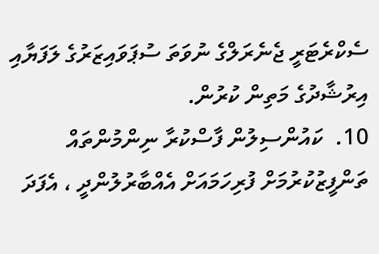ސެކްރެޓަރީ ޖެނެރަލްގެ ނުވަތަ ސުޕަވައިޒަރުގެ ލަފަޔާއި އިރުޝާދުގެ މަތިން ކުރުން.
10.  ކައުންސިލުން ފާސްކުރާ ނިންމުންތައް ތަންފީޒުކުރުމަށް ފުރިހަމައަށް އެއްބާރުލުންދީ ، އެފަދަ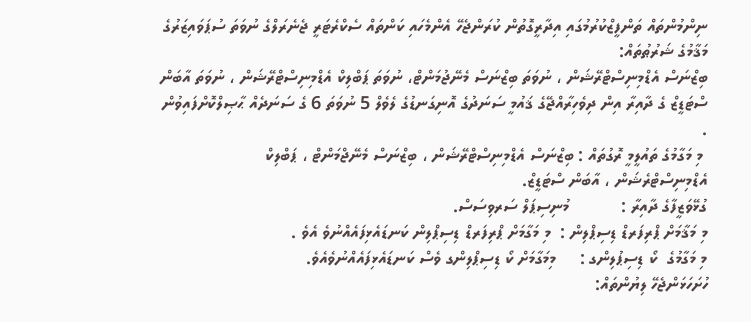ނިންމުންތައް ތަންފީޒްކުރުމުގައި އިދާރީގޮތުން ކުރަންޖެހޭ އެންމެހައި ކަންތައް ސެކްރެޓަރީ ޖެނެރަލްގެ ނުވަތަ ސުޕަވައިޒަރުގެ
މަޤާމުގެ ޝަރުޠުތައް:
ބިޒްނަސް އެޑްމިނިސްޓްރޭޝަން ، ނުވަތަ ބިޒްނަސް މެނޭޖުމަންޓް، ނުވަތަ ޕަބްލިކް އެޑްމިނިސްޓްރޭޝަން ، ނުވަތަ އާބަން ސްޓަޑީޒް ގެ ދާއިރާ އިން ދިވެހިރާއްޖޭގެ ޤައުމީ ސަނަދުގެ އޮނިގަނޑުގެ ލެވެލް 5 ނުވަތަ 6 ގެ ސަނަދެއް ޙާޞިލްކޮށްފައިވުން .
 މި މަގާމުގެ ތައުލީމީ ރޮގުތައް : ބިޒްނަސް އެޑްމިނިސްޓްރޭޝަން ، ބިޒްނަސް މެނޭޖްމަންޓް ، ޕަބްލިކް          އެޑްމިނިސްޓްރެޝަން ، އާބަން ސްޓަޑީޒް.
ގުޅޭވަޒީފާގެ ދާއިރާ :           މުނިސިޕަލް ސަރވިސަސް.
މި މަޤާމަށް ޕްރިފަރޑް ޑިސިޕްލިން :  މި މަގާމަށް ޕްރިފަރޑް ޑިސިޕްލިން ކަނޑައެޅިފައެއްނުވެ އެވެ .
މި މަގާމުގެ  ކޯ ޑިސިޕުލިންގ :     މިމަގާމަށް ކޯ ޑިސިޕްލިންގ ވެސް ކަނޑައެޅިފައެއްނުވެއެވެ.
ހުށަހަޅަންޖެހޭ ލިޔުންތައް: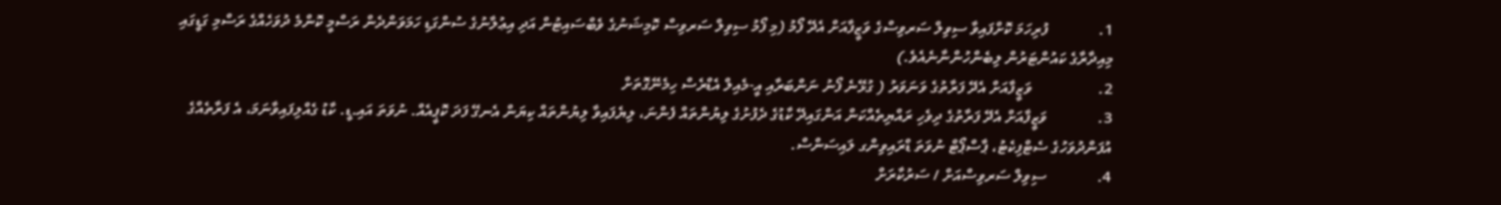1.             ފުރިހަމަ ކޮށްފައިވާ ސިވިލް ސަރވިސްގެ ވަޒީފާއަށް އެދޭ ފޯމު (މި ފޯމު ސިވިލް ސަރވިސް ކޮމިޝަނުގެ ވެބްސައިޓުން އަދި އިޢުލާނުގެ ސުންގަޑި ހަމަވަންދެން ރަސްމީ ކޮންމެ ދުވަހެއްގެ ރަސްމި ގަޑީގައި މިއިދާރާގެ ކައުންޓަރުން ލިބެންހުންނާނެއެވެ.)
2.                 ވަޒީފާއަށް އެދޭ ފަރާތުގެ ވަނަވަރު ( ގުޅޭނެ ފޯނު ނަންބަރާއި އީ-މެއިލް އެޑްރެސް ހިމެނޭގޮތަށް
3.             ވަޒީފާއަށް އެދޭ ފަރާތުގެ ދިވެހި ރައްޔިތެއްކަން އަންގައިދޭ ކާޑުގެ ދެފުށުގެ ލިޔުންތައް ފެންނަ، ލިޔެފައިވާ ލިޔުންތައް ކިޔަން އެނގޭ ފަދަ ކޮޕީއެއް. ނުވަތަ އައި.ޑީ. ކާޑު ގެއްލިފައިވާނަމަ، އެ ފަރާތެއްގެ އުފަންދުވަހުގެ ސެޓްފިކެޓު، ޕާސްޕޯޓް ނުވަތަ ޑްރައިވިންގ ލައިސަންސް.
4.             ސިވިލް ސަރވިސްއަށް / ސަރުކާރަށް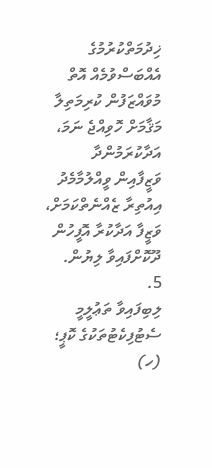ޚިދުމަތްކުރުމުގެ އެއްބަސްވުމެއް އޮތް މުވައްޒަފުން ކުރިމަތިލާ މަޤާމަށް ހޮވިއްޖެ ނަމަ، އަދާކުރަމުންދާ ވަޒީފާއިން ވީއްލުމާމެދު އިއުތިރާ ޒެއްނެތްކަމަށް، ވަޒީފާ އަދާކުރާ އޮފީހުން ދޫކޮށްފައިވާ ލިޔުން.
5.                 ލިބިފައިވާ ތަޢުލީމީ ސެޓުފިކެޓުތަކުގެ ކޮޕީ؛
(ހ)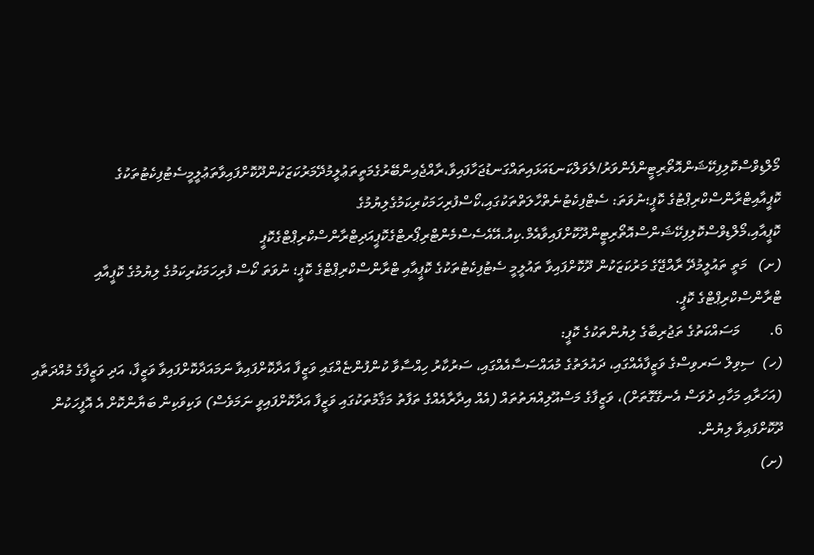މޯލްޑިވްސްކޮލިފިކޭޝަންއޮތޯރިޓީންފެންވަރު/ލެވަލްކަނޑައަޅައިތައްގަނޑުޖަހާފައިވާ،ރާއްޖެއިންބޭރުގެމަތީތަޢުލީމުދޭމަރުކަޒަކުންދޫކޮށްފައިވާތަޢުލީމީސެޓުފިކެޓުތަކުގެ ކޮޕީއާއިޓްރާންސްކްރިޕްޓުގެ ކޮޕީ؛ނުވަތަ: ސެޓްފިކެޓުނެތްހާލަތްތަކުގައި،ކޯސްފުރިހަމަކުރިކަމުގެލިޔުމުގެ ކޮޕީއާއި،މޯލްޑިވްސްކޮލިފިކޭޝަންސްއޮތޯރިޓީންދޫކޮށްފައިވާއެމް.ކިއު.އޭއެސެސްމެންޓްރިޕޯރޓްގެކޮޕީއަދިޓްރާންސްކްރިޕްޓްގެކޮޕީ
(ށ)   މަތީ ތައުލީމުދޭ ރާއްޖޭގެ މަރުކަޒަކުން ދޫކޮށްފައިވާ ތައުލީމީ ސެޓުފިކެޓުތަކުގެ ކޮޕީއާއި ޓްރާންސްކްރިޕްޓްގެ ކޮޕީ؛ ނުވަތަ ކޯސް ފުރިހަމަކުރިކަމުގެ ލިޔުމުގެ ކޮޕީއާއި ޓްރާންސްކްރިޕްޓްގެ ކޮޕީ.
6.        މަސައްކަތުގެ ތަޖުރިބާގެ ލިޔުންތަކުގެ ކޮޕީ:
(ހ)  ސިވިލް ސަރވިސްގެ ވަޒީފާއެއްގައި، ދައުލަތުގެ މުއައްސަސާއެއްގައި، ސަރުކާރު ހިއްސާވާ ކުންފުންޏެއްގައި ވަޒީފާ އަދާކޮށްފައިވާ ނަމައަދާކޮށްފައިވާ ވަޒީފާ، އަދި ވަޒީފާގެ މުއްދަތާއި (އަހަރާއި މަހާއި ދުވަސް އެނގޭގޮތަށް)، ވަޒީފާގެ މަސްއޫލިއްޔަތުތައް (އެއް އިދާރާއެއްގެ ތަފާތު މަޤާމުތަކުގައި ވަޒީފާ އަދާކޮށްފައިވީ ނަމަވެސް) ވަކިވަކިން ބަޔާންކޮށް އެ އޮފީހަކުން ދޫކޮށްފައިވާ ލިޔުން.
(ށ)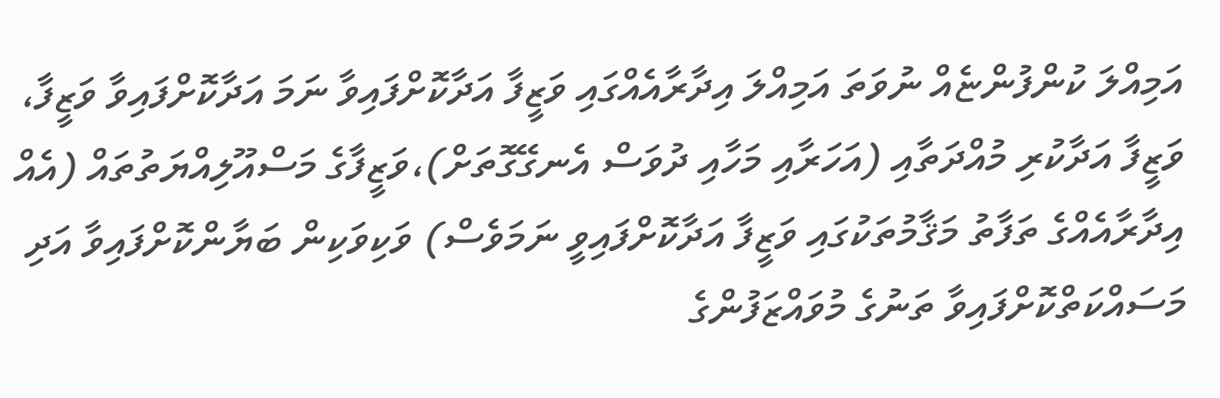އަމިއްލަ ކުންފުންޏެއް ނުވަތަ އަމިއްލަ އިދާރާއެއްގައި ވަޒީފާ އަދާކޮށްފައިވާ ނަމަ އަދާކޮށްފައިވާ ވަޒީފާ، ވަޒީފާ އަދާކުރި މުއްދަތާއި (އަހަރާއި މަހާއި ދުވަސް އެނގޭގޮތަށް)،ވަޒީފާގެ މަސްއޫލިއްޔަތުތައް (އެއް އިދާރާއެއްގެ ތަފާތު މަޤާމުތަކުގައި ވަޒީފާ އަދާކޮށްފައިވީ ނަމަވެސް) ވަކިވަކިން ބަޔާންކޮށްފައިވާ އަދި މަސައްކަތްކޮށްފައިވާ ތަނުގެ މުވައްޒަފުންގެ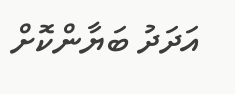އަދަދު ބަޔާންކޮށް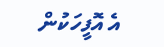އެ އޮފީހަކުން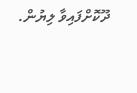ދޫކޮށްފައިވާ ލިޔުން.